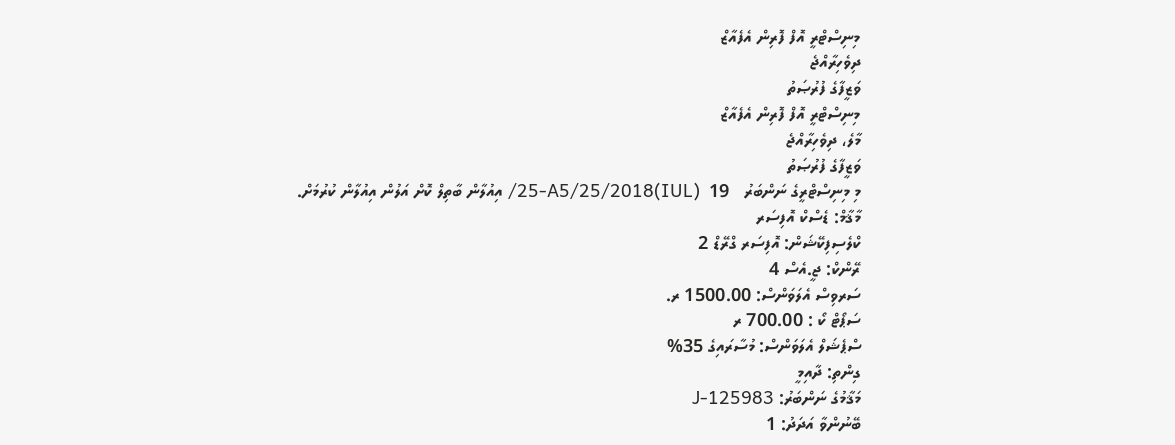މިނިސްޓްރީ އޮފް ފޮރިން އެފެއާޒް
ދިވެހިރާއްޖެ
ވަޒީފާގެ ފުރުޞަތު
މިނިސްޓްރީ އޮފް ފޮރިން އެފެއާޒް
މާލެ، ދިވެހިރާއްޖެ
ވަޒީފާގެ ފުރުޞަތު
މި މިނިސްޓްރީގެ ނަންބަރު   19  (IUL)25-A5/25/2018/ އިއުލާން ބާތިލް ކޮށް އަލުން އިއުލާން ކުރުމަށް.
މާޤާމް: ޑެސްކް އޮފިސަރ
ކްލެސިފިކޭޝަން: އޮފިސަރ ގްރޭޑް 2
ރޭންކް: ޖީ.އެސް 4
ސަރވިސް އެލަވަންސް: 1500.00 ރ.
ސަޕޯޓް ކޯ : 700.00 ރ
ސްޕެޝަލް އެލަވަންސް: މުސާރައިގެ 35%
ގިންތި: ދާއިމީ
މަޤާމުގެ ނަންބަރު: J-125983
ބޭނުންވާ އަދަދު: 1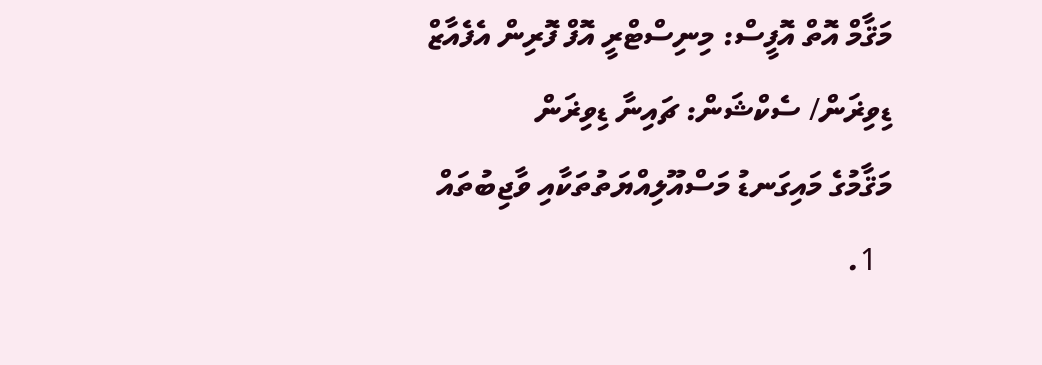މަޤާމް އޮތް އޮފީސް: މިނިސްޓްރީ އޮފް ފޮރިން އެފެއާޒް
ޑިވިޜަން/ ސެކްޝަން: ޗައިނާ ޑިވިޜަން
މަޤާމުގެ މައިގަނޑު މަސްއޫލިއްޔަތުތަކާއި ވާޖިބުތައް
  1.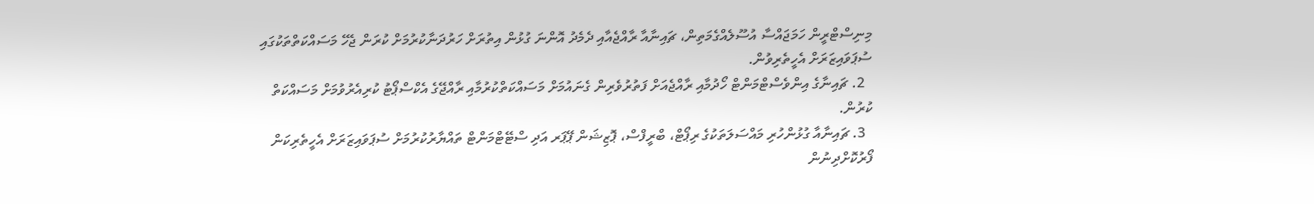މިނިސްޓްރީން ހަމަޖައްސާ އުސޫލެއްގެމަތިން، ޗައިނާއާ ރާއްޖެއާއި ދެމެދު އޮންނަ ގުޅުން އިތުރަށް ހަރުދަނާކުރުމަށް ކުރަން ޖެހޭ މަސައްކަތްތަކުގައި ސުޕަވައިޒަރަށް އެހީތެރިވުން.
  2. ޗައިނާގެ އިންވެސްޓްމަންޓް ހޯދުމާއި ރާއްޖެއަށް ފަތުރުވެރިން ގެނައުމަށް މަސައްކަތްކުރުމާއި ރާއްޖޭގެ އެކްސްޕޯޓު ކުރިއެރުވުމަށް މަސައްކަތް ކުރުން.
  3. ޗައިނާއާ ގުޅުންހުރި މައްސަލަތަކުގެ ރިޕޯޓް، ބްރީފްސް، ޕޮޒިޝަން ޕޭޕަރ އަދި ސްޓޭޓްމަންޓް ތައްޔާރުކުރުމަށް ސުޕަވައިޒަރަށް އެހީތެރިކަން ފޯރުކޮށްދިނުން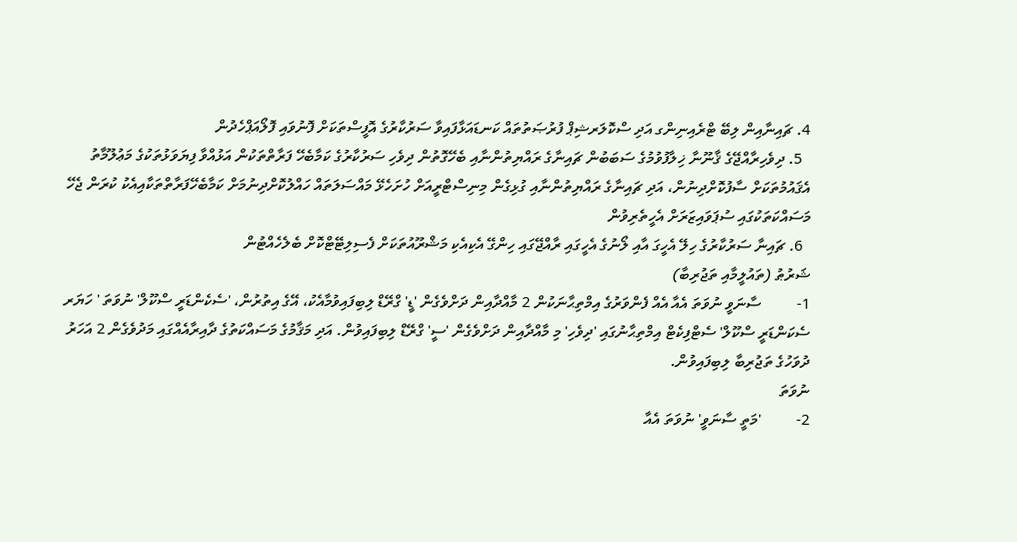4. ޗައިނާއިން ލިބޭ ޓްރެއިނިންގ އަދި ސްކޮލަރޝިޕް ފުރުޞަތުތައް ކަނޑައަޅާފައިވާ ސަރުކާރުގެ އޮފީސްތަކަށް ފޮނުވައި ފޮލޯއަޕްހެދުން
  5. ދިވެހިރާއްޖޭގެ ޤާނޫނާ ޚިލާފުވުމުގެ ސަބަބުން ޗައިނާގެ ރައްޔިތުންނާއި ބެހޭގޮތުން ދިވެހި ސަރުކާރުގެ ކަމާބެހޭ ފަރާތްތަކުން އަޅުއްވާ ފިޔަވަޅުތަކުގެ މަޢުލޫމާތު އެޤައުމުތަކަށް ސާފުކޮށްދިނުން، އަދި ޗައިނާގެ ރައްޔިތުންނާއި ގުޅިގެން މިނިސްޓްރީއަށް ހުށަހެޅޭ މައްސަލަތައް ހައްލުކޮށްދިނުމަށް ކަމާބެހޭފަރާތްތަކާއިއެކު ކުރަން ޖެހޭ މަސައްކަތަކުގައި ސުޕަވައިޒަރަށް އެހީތެރިވުން
  6. ޗައިނާ ސަރުކާރުގެ ހިލޭ އެހީގަ އާއި ލޯނުގެ އެހީގައި ރާއްޖޭގައި ހިންގޭ އެކިއެކި މަޝްރޫއުތަކަށް ފެސިލިޓޭޓްކޮށް ބެލެހެއްޓުން
ޝަރުޠު (ތައުލީމާއި ތަޖުރިބާ)
1-         ސާނަވީ ނުވަތަ އެއާ އެއް ފެންވަރުގެ އިމްތިޙާނަކުން 2 މާއްދާއިން ދަށްވެގެން 'ޑީ' ގްރޭޑް ލިބިފައިވުމާއެކު، އޭގެ އިތުރުން، 'ސެކެންޑަރީ ސްކޫލް' ނުވަތަ ' ހަޔަރ ސެކަންޑަރީ ސްކޫލް' ސެޓްފިކެޓް އިމްތިޙާނުގައި 'ދިވެހި' މި މާއްދާއިން ދަށްވެގެން 'ސީ' ގްރޭޑް ލިބިފައިވުން. އަދި މަޤާމުގެ މަސައްކަތުގެ ދާއިރާއެއްގައި މަދުވެގެން 2 އަހަރު ދުވަހުގެ ތަޖުރިބާ ލިބިފައިވުން.
ނުވަތަ
2-         'މަތީ ސާނަވީ' ނުވަތަ އެއާ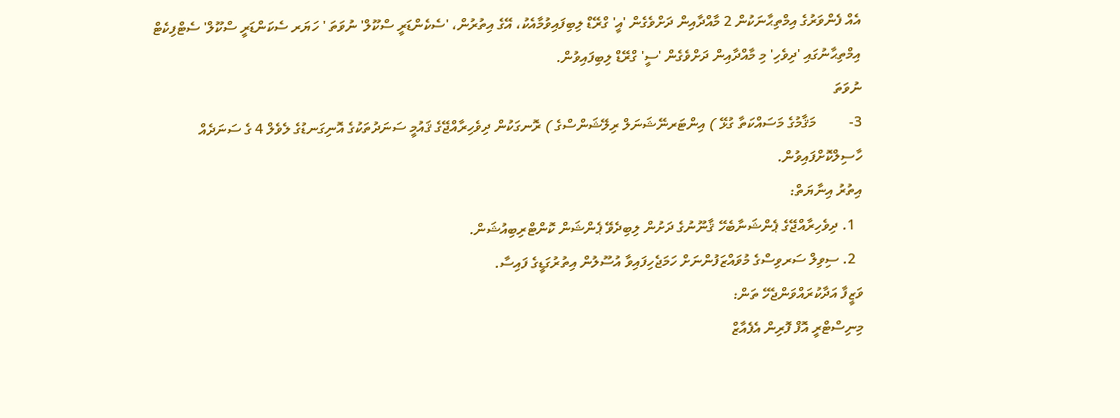އެއް ފެންވަރުގެ އިމްތިޙާނަކުން 2 މާއްދާއިން ދަށްވެގެން 'އީ' ގްރޭޑް ލިބިފައިވުމާއެކު، އޭގެ އިތުރުން، 'ސެކެންޑަރީ ސްކޫލް' ނުވަތަ ' ހަޔަރ ސެކަންޑަރީ ސްކޫލް' ސެޓްފިކެޓް އިމްތިޙާނުގައި 'ދިވެހި' މި މާއްދާއިން ދަށްވެގެން 'ސީ' ގްރޭޑް ލިބިފައިވުން.
ނުވަތަ
3-         މަޤާމުގެ މަސައްކަތާ ގުޅޭ ) އިންޓަރނޭޝަނަލް ރިލޭޝަންސްގެ ) ރޮނގަކުން ދިވެހިރާއްޖޭގެ ޤައުމީ ސަނަދުތަކުގެ އޮނިގަނޑުގެ ލެވެލް 4 ގެ ސަނަދެއް ހާސިލްކޮށްފައިވުން.
އިތުރު އިނާޔަތް:
  1. ދިވެހިރާއްޖޭގެ ޕެންޝަނާބެހޭ ޤާނޫނުގެ ދަށުން ލިބިދެވޭ ޕެންޝަން ކޮންޓްރިބިއުޝަން.
  2. ސިވިލް ސަރވިސްގެ މުވައްޒަފުންނަށް ހަމަޖެހިފައިވާ އުސޫލުން އިތުރުގަޑީގެ ފައިސާ.
ވަޒީފާ އަދާކުރައްވަންޖެހޭ ތަން:
މިނިސްޓްރީ އޮފް ފޮރިން އެފެއާޒް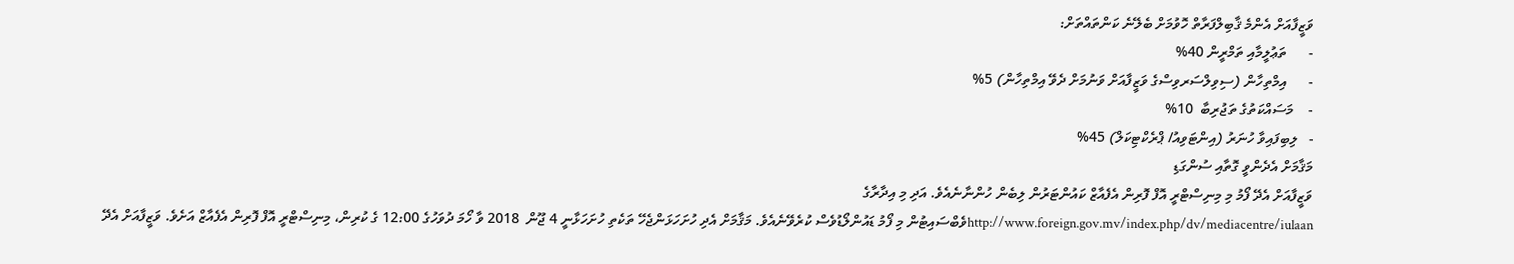ވަޒީފާއަށް އެންމެ ޤާބިލްފަރާތް ހޮވުމަށް ބެލޭނެ ކަންތައްތަށް:
-      ތަޢުލީމާއި ތަމްރީން 40%
-      އިމްތިހާން (ސިވިލްސަރވިސްގެ ވަޒީފާއަށް ވަނުމަށް ދެވޭ އިމްތިހާން) 5%
-    މަސައްކަތުގެ ތަޖުރިބާ  10%
-   ލިބިފައިވާ ހުނަރު (އިންޓަވިއު/ ޕްރެކްޓިކަލް) 45%
މަޤާމަށް އެދެންވީ ގޮތާއި ސުންގަޑި
ވަޒީފާއަށް އެދޭ ފޯމު މި މިނިސްޓްރީ އޮފް ފޮރިން އެފެއާޒް ކައުންޓަރުން ލިބެން ހުންނާނެއެވެ. އަދި މި އިދާރާގެ
http://www.foreign.gov.mv/index.php/dv/mediacentre/iulaanވެބްސައިޓުން މި ފޯމު ޑައުންލޯޑުވެސް ކުރެވޭނެއެވެ. މަޤާމަށް އެދި ހުށަހަޅަންޖެހޭ ތަކެތި ހުށަހަޅާނީ 4 ޖޫން  2018 ވާ ހޯމަ ދުވަހުގެ 12:00 ގެ ކުރިން، މިނިސްޓްރީ އޮފް ފޮރިން އެފެއާޒް އަށެވެ. ވަޒީފާއަށް އެދޭ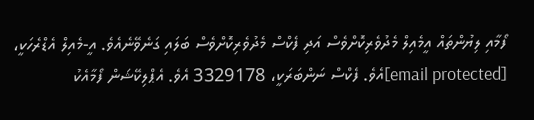ފޯމާއި ލިޔުންތައް އީމެއިލް މެދުވެރިކޮށްވެސް އަދި ފެކްސް މެދުވެރިކޮށްވެސް ބަލައި ގަނެވޭނެއެވެ. އީ-މެއިލް އެޑްރެހަކީ،  [email protected]އެވެ. ފެކްސް ނަންބަރަކީ، 3329178 އެވެ. އެޕްލިކޭޝަން ފޯމާއެކު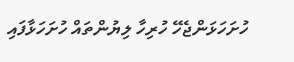ހުށަހަޅަންޖެހޭ ހުރިހާ ލިޔުންތައް ހުށަހަޅާފައި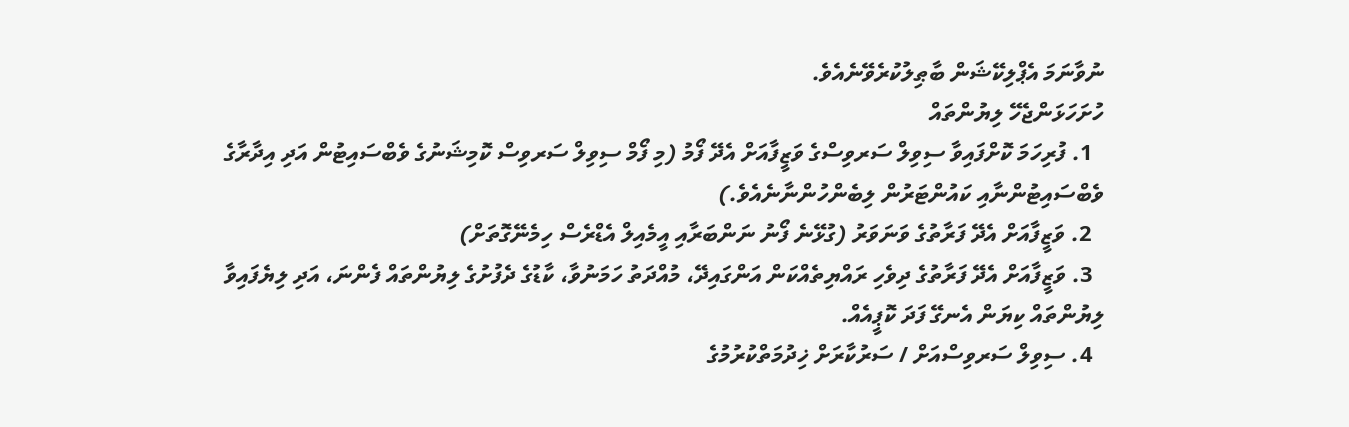ނުވާނަމަ އެޕްލިކޭޝަން ބާޠިލުކުރެވޭނެއެވެ.
ހުށަހަޅަންޖެހޭ ލިޔުންތައް
  1. ފުރިހަމަ ކޮށްފައިވާ ސިވިލް ސަރވިސްގެ ވަޒީފާއަށް އެދޭ ފޯމު (މި ފޯމް ސިވިލް ސަރވިސް ކޮމިޝަނުގެ ވެބްސައިޓުން އަދި އިދާރާގެ ވެބްސައިޓުންނާއި ކައުންޓަރުން ލިބެންހުންނާނެއެވެ.)
  2. ވަޒީފާއަށް އެދޭ ފަރާތުގެ ވަނަވަރު (ގުޅޭނެ ފޯނު ނަންބަރާއި އީމެއިލް އެޑްރެސް ހިމެނޭގޮތަށް)
  3. ވަޒީފާއަށް އެދޭ ފަރާތުގެ ދިވެހި ރައްޔިތެއްކަން އަންގައިދޭ، މުއްދަތު ހަމަނުވާ، ކާޑުގެ ދެފުށުގެ ލިޔުންތައް ފެންނަ، އަދި ލިޔެފައިވާ ލިޔުންތައް ކިޔަން އެނގޭ ފަދަ ކޮޕީއެއް.
  4. ސިވިލް ސަރވިސްއަށް / ސަރުކާރަށް ޚިދުމަތްކުރުމުގެ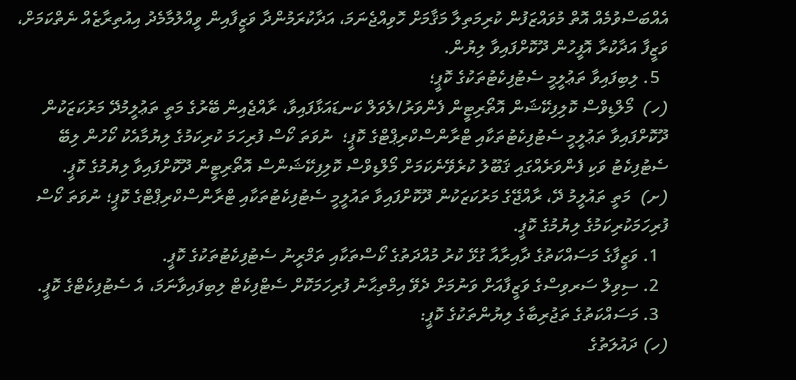އެއްބަސްވުމެއް އޮތް މުވައްޒަފުން ކުރިމަތިލާ މަޤާމަށް ހޮވިއްޖެނަމަ، އަދާކުރަމުންދާ ވަޒީފާއިން ވީއްލުމާމެދު އިއުތިރާޒެއް ނެތްކަމަށް، ވަޒީފާ އަދާކުރާ އޮފީހުން ދޫކޮށްފައިވާ ލިޔުން.
  5. ލިބިފައިވާ ތަޢުލީމީ ސެޓުފިކެޓުތަކުގެ ކޮޕީ؛
(ހ)  މޯލްޑިވްސް ކޮލިފިކޭޝަން އޮތޯރިޓީން ފެންވަރު/ލެވަލް ކަނޑައަޅާފައިވާ، ރާއްޖެއިން ބޭރުގެ މަތީ ތަޢުލީމުދޭ މަރުކަޒަކުން ދޫކޮށްފައިވާ ތަޢުލީމީ ސެޓުފިކެޓުތަކާއި ޓްރާންސްކްރިޕްޓްގެ ކޮޕީ؛  ނުވަތަ ކޯސް ފުރިހަމަ ކުރިކަމުގެ ލިޔުމާއެކު ކޯހުން ލިބޭ ސެޓުފިކެޓު ވަކި ފެންވަރެއްގައި ޤަބޫލު ކުރެވޭނެކަމަށް މޯލްޑިވްސް ކޮލިފިކޭޝަންސް އޮތޯރިޓީން ދޫކޮށްފައިވާ ލިޔުމުގެ ކޮޕީ.
(ށ)  މަތީ ތައުލީމު ދޭ، ރާއްޖޭގެ މަރުކަޒަކުން ދޫކޮށްފައިވާ ތައުލީމީ ސެޓުފިކެޓުތަކާއި ޓްރާންސްކްރިޕްޓްގެ ކޮޕީ؛ ނުވަތަ ކޯސް ފުރިހަމަކުރިކަމުގެ ލިޔުމުގެ ކޮޕީ.
  1. ވަޒީފާގެ މަސައްކަތުގެ ދާއިރާއާ ގުޅޭ ކުރު މުއްދަތުގެ ކޯސްތަކާއި ތަމްރީނު ސެޓުފިކެޓުތަކުގެ ކޮޕީ.
  2. ސިވިލް ސަރވިސްގެ ވަޒީފާއަށް ވަނުމަށް ދެވޭ އިމްތިޙާނު ފުރިހަމަކޮށް ސެޓްފިކެޓް ލިބިފައިވާނަމަ، އެ ސެޓުފިކެޓްގެ ކޮޕީ.
  3. މަސައްކަތުގެ ތަޖުރިބާގެ ލިޔުންތަކުގެ ކޮޕީ:
(ހ) ދައުލަތުގެ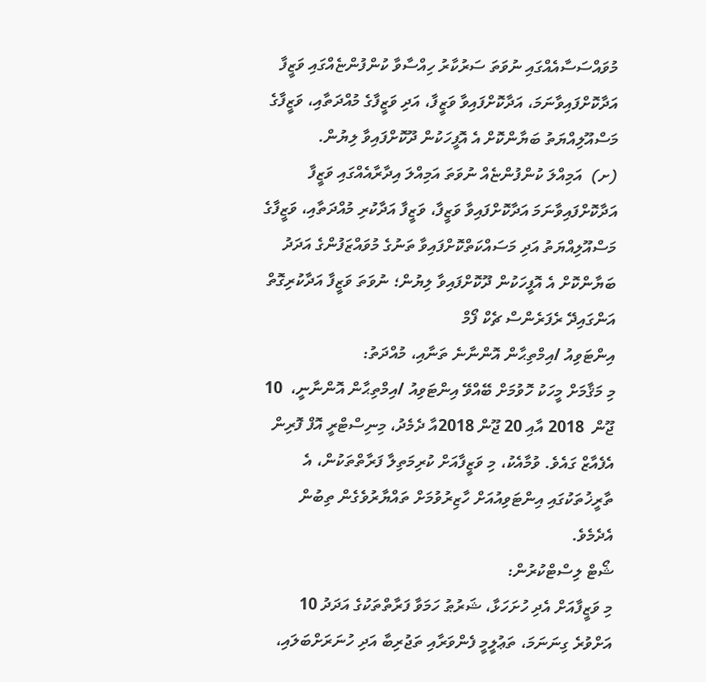މުވައްސަސާއެއްގައި ނުވަތަ ސަރުކާރު ހިއްސާވާ ކުންފުންޏެއްގައި ވަޒީފާ އަދާކޮށްފައިވާނަމަ، އަދާކޮށްފައިވާ ވަޒީފާ، އަދި ވަޒީފާގެ މުއްދަތާއި، ވަޒީފާގެ މަސްއޫލިއްޔަތު ބަޔާންކޮށް އެ އޮފީހަކުން ދޫކޮށްފައިވާ ލިޔުން.
(ށ)  އަމިއްލަ ކުންފުންޏެއް ނުވަތަ އަމިއްލަ އިދާރާއެއްގައި ވަޒީފާ އަދާކޮށްފައިވާނަމަ އަދާކޮށްފައިވާ ވަޒީފާ، ވަޒީފާ އަދާކުރި މުއްދަތާއި، ވަޒީފާގެ މަސްއޫލިއްޔަތު އަދި މަސައްކަތްކޮށްފައިވާ ތަނުގެ މުވައްޒަފުންގެ އަދަދު ބަޔާންކޮށް އެ އޮފީހަކުން ދޫކޮށްފައިވާ ލިޔުން؛ ނުވަތަ ވަޒީފާ އަދާކުރިގޮތް އަންގައިދޭ ރެފަރެންސް ޗެކް ފޯމް
އިންޓަވިއު /އިމްތިޙާން އޮންނާނެ ތަނާއި، މުއްދަތު:
މި މަޤާމަށް މީހަކު ހޮވުމަށް ބޭއްވޭ އިންޓަވިއު /އިމްތިޙާން އޮންނާނީ،  10 ޖޫން  2018 އާއި 20 ޖޫން 2018އާ ދެމެދު، މިނިސްޓްރީ އޮފް ފޮރިން އެފެއާޒް ގައެވެ. ވުމާއެކު، މި ވަޒީފާއަށް ކުރިމަތިލާ ފަރާތްތަކުން، އެ ތާރީޚުތަކުގައި އިންޓަވިއުއަށް ހާޒިރުވުމަށް ތައްޔާރުވެގެން ތިބުން އެދެމެވެ.
ޝޯޓް ލިސްޓްކުރުން:
މި ވަޒީފާއަށް އެދި ހުށަހަޅާ، ޝަރުޠު ހަމަވާ ފަރާތްތަކުގެ އަދަދު 10 އަށްވުރެ ގިނަނަމަ، ތަޢުލީމީ ފެންވަރާއި ތަޖުރިބާ އަދި ހުނަރަށްބަލައި،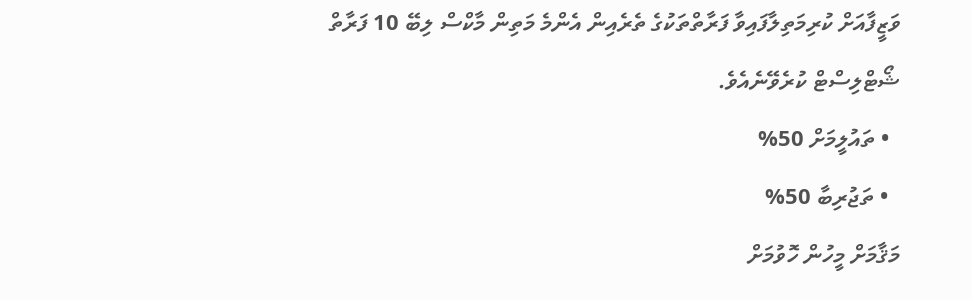ވަޒީފާއަށް ކުރިމަތިލާފައިވާ ފަރާތްތަކުގެ ތެރެއިން އެންމެ މަތިން މާކްސް ލިބޭ 10 ފަރާތް ޝޯޓްލިސްޓް ކުރެވޭނެއެވެ.
  • ތައުލީމަށް 50%
  • ތަޖުރިބާ 50%
މަޤާމަށް މީހުން ހޮވުމަށް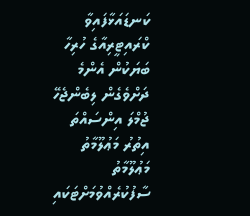ކަނޑައަޅާފައިވާ ކްރައިޓީރިއާގެ ހުރިހާ ބަޔަކުން އެންމެ ދަށްވެގެން ލިބެންޖެހޭ ޖުމްލަ އިންސައްތަ
އިތުރު މަޢުލޫމާތު
މަޢުލޫމާތު ސާފުކުރެއްވުމަށްޓަކައި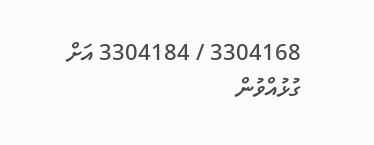3304168 / 3304184 އަށް ގުޅުއްވުން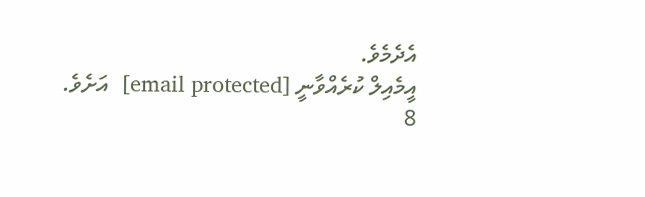އެދެމެވެ.
އީމެއިލް ކުރެއްވާނީ [email protected]  އަށެވެ.
8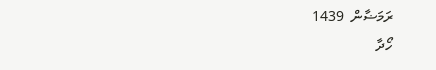ރަމަޟާން  1439
ހޯދާ